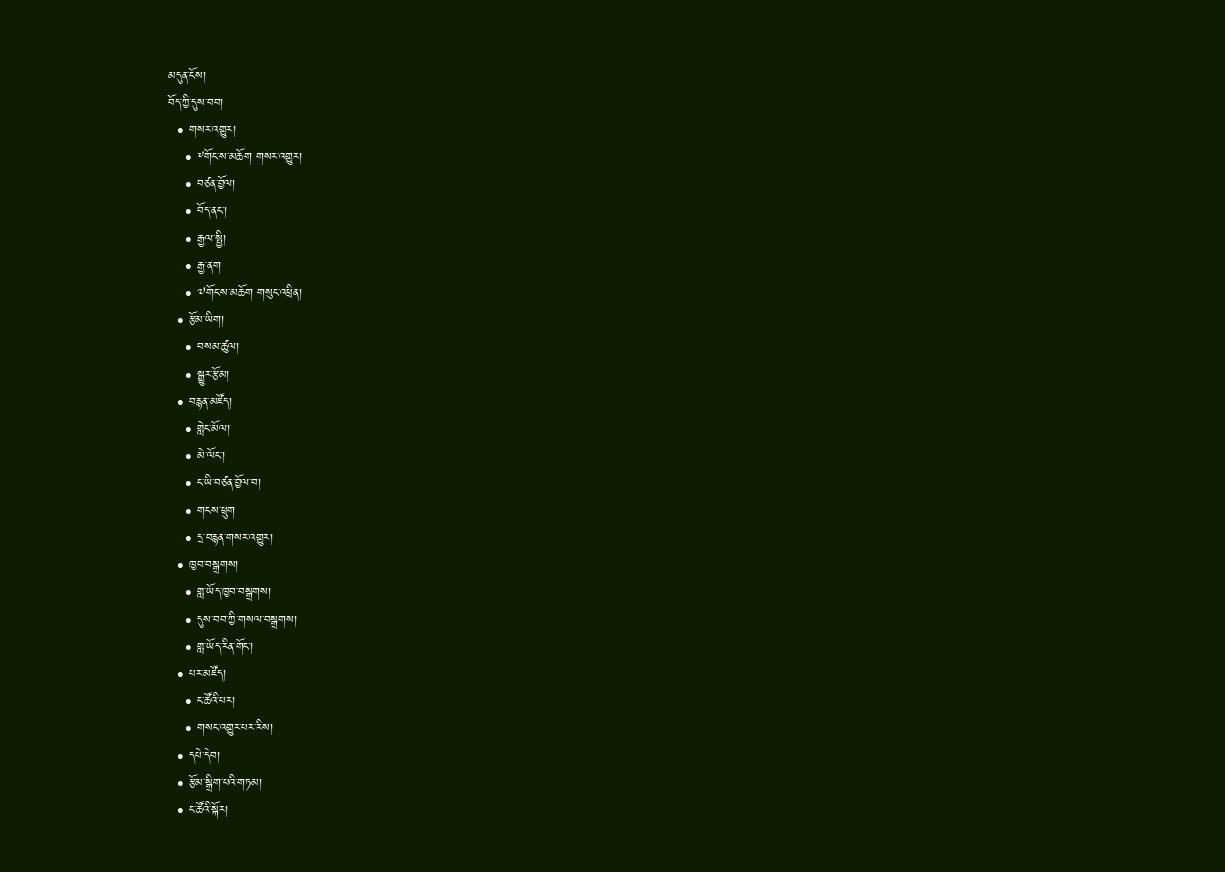མདུན་ངོས།
བོད་ཀྱི་དུས་བབ།
  • གསར་འགྱུར།
    • ༸གོང་ས་མཆོག གསར་འགྱུར།
    • བཙན་བྱོལ།
    • བོད་ནང་།
    • རྒྱལ་སྤྱི།
    • རྒྱ་ནག
    • ༧གོང་ས་མཆོག གསུང་འཕྲིན།
  • རྩོམ་ཡིག།
    • བསམ་ཚུལ།
    • སྒྱུར་རྩོམ།
  • བརྙན་མཛོད།
    • གླེང་མོལ།
    • མེ་ལོང་།
    • ང་ཡི་བཙན་བྱོལ་བ།
    • གངས་ཕྲུག
    • དྲ་བརྙན་གསར་འགྱུར།
  • ཁྱབ་བསྒྲགས།
    • གླ་ཡོད་ཁྱབ་བསྒྲགས།
    • དུས་བབ་ཀྱི་གསལ་བསྒྲགས།
    • གླ་ཡོད་རིན་གོང་།
  • པར་མཛོད།
    • ང་ཚོའི་པར།
    • གསང་འགྱུར་པར་རིས།
  • དཔེ་དེབ།
  • རྩོམ་སྒྲིག་པའི་གཏམ།
  • ང་ཚོའི་སྐོར།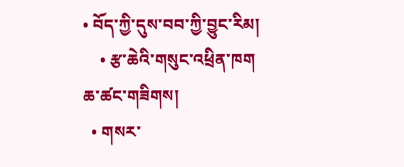• བོད་ཀྱི་དུས་བབ་ཀྱི་བྱུང་རིམ།
    • རྩ་ཆེའི་གསུང་འཕྲིན་ཁག
ཆ་ཚང་གཟིགས།
  • གསར་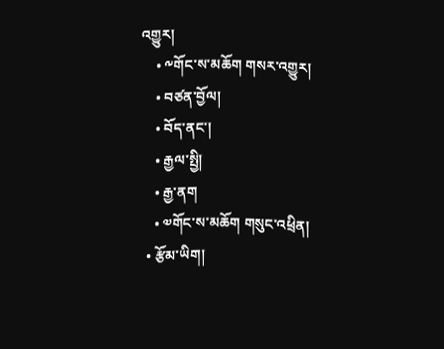འགྱུར།
    • ༸གོང་ས་མཆོག གསར་འགྱུར།
    • བཙན་བྱོལ།
    • བོད་ནང་།
    • རྒྱལ་སྤྱི།
    • རྒྱ་ནག
    • ༧གོང་ས་མཆོག གསུང་འཕྲིན།
  • རྩོམ་ཡིག།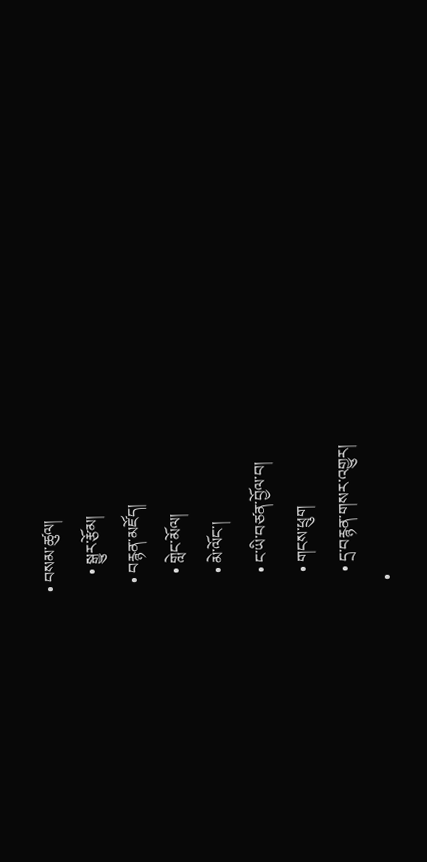• བསམ་ཚུལ།
    • སྒྱུར་རྩོམ།
  • བརྙན་མཛོད།
    • གླེང་མོལ།
    • མེ་ལོང་།
    • ང་ཡི་བཙན་བྱོལ་བ།
    • གངས་ཕྲུག
    • དྲ་བརྙན་གསར་འགྱུར།
  •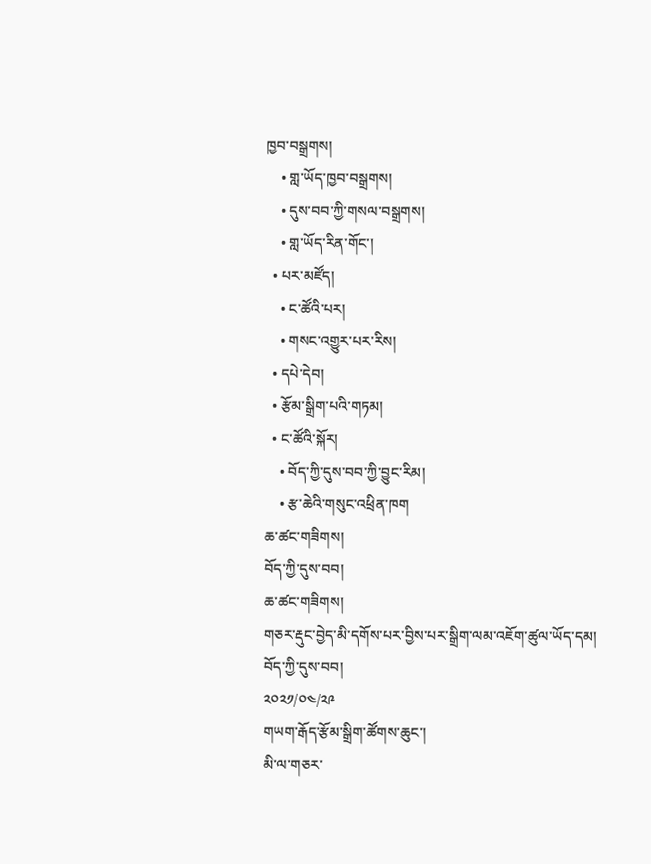ཁྱབ་བསྒྲགས།
    • གླ་ཡོད་ཁྱབ་བསྒྲགས།
    • དུས་བབ་ཀྱི་གསལ་བསྒྲགས།
    • གླ་ཡོད་རིན་གོང་།
  • པར་མཛོད།
    • ང་ཚོའི་པར།
    • གསང་འགྱུར་པར་རིས།
  • དཔེ་དེབ།
  • རྩོམ་སྒྲིག་པའི་གཏམ།
  • ང་ཚོའི་སྐོར།
    • བོད་ཀྱི་དུས་བབ་ཀྱི་བྱུང་རིམ།
    • རྩ་ཆེའི་གསུང་འཕྲིན་ཁག
ཆ་ཚང་གཟིགས།
བོད་ཀྱི་དུས་བབ།
ཆ་ཚང་གཟིགས།
གཅར་རྡུང་བྱེད་མི་དགོས་པར་བྱིས་པར་སྒྲིག་ལམ་འཇོག་ཚུལ་ཡོད་དམ།
བོད་ཀྱི་དུས་བབ།
༢༠༢༡/༠༤/༢༩
གཡག་རྒོད་རྩོམ་སྒྲིག་ཚོགས་ཆུང་།
མི་ལ་གཅར་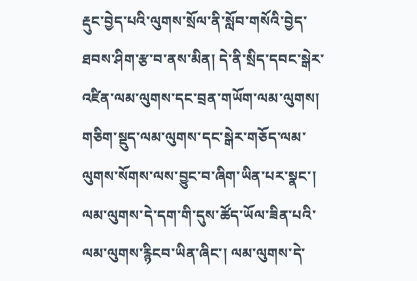རྡུང་བྱེད་པའི་ལུགས་སྲོལ་ནི་སློབ་གསོའི་བྱེད་ཐབས་ཤིག་རྩ་བ་ནས་མིན། དེ་ནི་སྲིད་དབང་སྒེར་འཛིན་ལམ་ལུགས་དང་བྲན་གཡོག་ལམ་ལུགས། གཅིག་སྡུད་ལམ་ལུགས་དང་སྒེར་གཅོད་ལམ་ལུགས་སོགས་ལས་བྱུང་བ་ཞིག་ཡིན་པར་སྣང་། ལམ་ལུགས་དེ་དག་གི་དུས་ཚོད་ཡོལ་ཟིན་པའི་ལམ་ལུགས་རྙིངབ་ཡིན་ཞིང་། ལམ་ལུགས་དེ་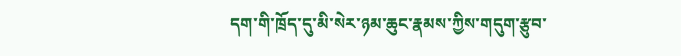དག་གི་ཁྲོད་དུ་མི་སེར་ཉམ་ཆུང་རྣམས་ཀྱིས་གདུག་རྩུབ་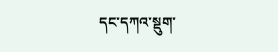དང་དཀའ་སྡུག་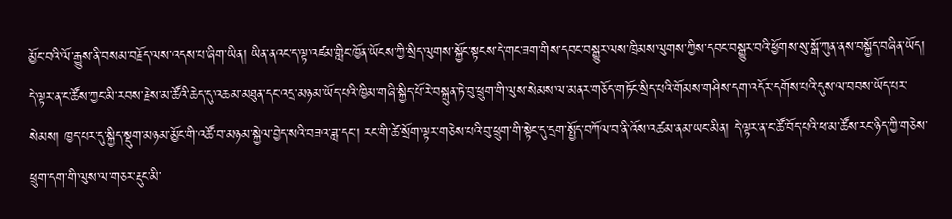མྱོང་བའི་ལོ་རྒྱུས་ནི་བསམ་བརྗོད་ལས་འདས་པ་ཞིག་ཡིན། ཡིན་ནའང་ད་ལྟ་འཛམ་གླིང་ཁྱོན་ཡོངས་ཀྱི་སྲིད་ལུགས་སྐྱོང་སྟངས་དེ་གང་ཟག་གིས་དབང་བསྒྱུར་ལས་ཁྲིམས་ལུགས་ཀྱིས་དབང་བསྒྱུར་བའི་ཕྱོགས་སུ་སྒོ་ཀུན་ནས་བསྐྱོད་བཞིན་ཡོད། དེ་ལྟར་ན་ང་ཚོས་ཀྱང་མི་རབས་རྗེས་མ་ཚོའི་ཆེད་དུ་འཆམ་མཐུན་དང་འདྲ་མཉམ་ཡོད་པའི་ཁྱིམ་གཞི་སྐྱིད་པོ་རེ་བསྐྲུན་ཏེ་བུ་ཕྲུག་གི་ལུས་སེམས་ལ་མནར་གཅོད་གཏོང་སྲིད་པའི་གོམས་གཤིས་དག་འདོར་དགོས་པའི་དུས་ལ་བབས་ཡོད་པར་སེམས། ཁྱད་པར་དུ་སྐྱིད་སྡུག་མཉམ་མྱོང་གི་འཚོ་བ་མཉམ་སྐྱེལ་བྱེད་སའི་བཟའ་ཟླ་དང་། རང་གི་ཚེ་སྲོག་ལྟར་གཅེས་པའི་བུ་ཕྲུག་གི་སྟེང་དུ་དྲག་སྤྱོད་བཀོལ་བ་ནི་འོས་འཚམ་ནམ་ཡང་མིན། དེ་ལྟར་ན་ང་ཚོ་བོད་པའི་ཕ་མ་ཚོས་རང་ཉིད་ཀྱི་གཅེས་ཕྲུག་དག་གི་ལུས་ལ་གཅར་རྡུང་མི་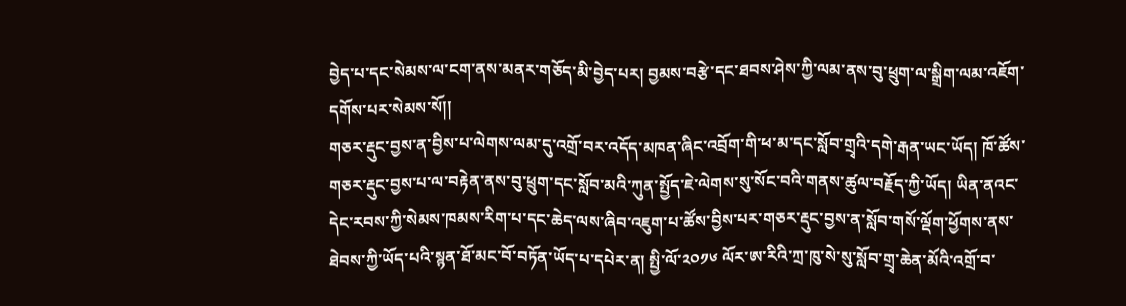བྱེད་པ་དང་སེམས་ལ་ངག་ནས་མནར་གཅོད་མི་བྱེད་པར། བྱམས་བརྩེ་དང་ཐབས་ཤེས་ཀྱི་ལམ་ནས་བུ་ཕྲུག་ལ་སྒྲིག་ལམ་འཇོག་དགོས་པར་སེམས་སོ།།
གཅར་རྡུང་བྱས་ན་བྱིས་པ་ལེགས་ལམ་དུ་འགྲོ་བར་འདོད་མཁན་ཞིང་འབྲོག་གི་ཕ་མ་དང་སློབ་གྲྭའི་དགེ་རྒན་ཡང་ཡོད། ཁོ་ཚོས་གཅར་རྡུང་བྱས་པ་ལ་བརྟེན་ནས་བུ་ཕྲུག་དང་སློབ་མའི་ཀུན་སྤྱོད་ཇེ་ལེགས་སུ་སོང་བའི་གནས་ཚུལ་བརྗོད་ཀྱི་ཡོད། ཡིན་ནའང་དེང་རབས་ཀྱི་སེམས་ཁམས་རིག་པ་དང་ཆེད་ལས་ཞིབ་འཇུག་པ་ཚོས་བྱིས་པར་གཅར་རྡུང་བྱས་ན་སློབ་གསོ་ལྡོག་ཕྱོགས་ནས་ཐེབས་ཀྱི་ཡོད་པའི་སྙན་ཐོ་མང་བོ་བཏོན་ཡོད་པ་དཔེར་ན། སྤྱི་ལོ་༢༠༡༦ ལོར་ཨ་རིའི་ཀྲ་ཁུ་སེ་སུ་སློབ་གྲྭ་ཆེན་མོའི་འགྲོ་བ་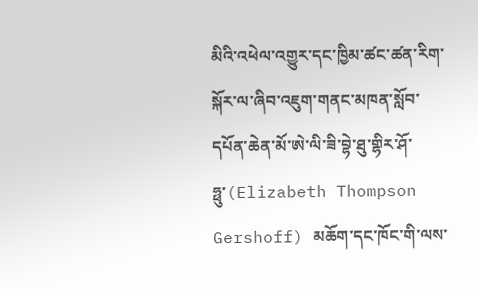མིའི་འཕེལ་འགྱུར་དང་ཁྱིམ་ཚང་ཚན་རིག་སྐོར་ལ་ཞིབ་འཇུག་གནང་མཁན་སློབ་དཔོན་ཆེན་མོ་ཨེ་ལི་ཟི་བྷེ་ཐུ་གྷིར་ཤོ་ཧྥུ་(Elizabeth Thompson Gershoff) མཆོག་དང་ཁོང་གི་ལས་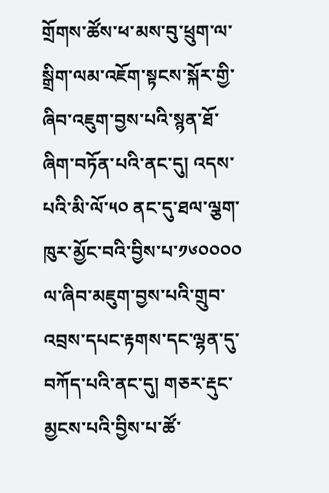གྲོགས་ཚོས་ཕ་མས་བུ་ཕྲུག་ལ་སྒྲིག་ལམ་འཇོག་སྟངས་སྐོར་གྱི་ཞིབ་འཇུག་བྱས་པའི་སྙན་ཐོ་ཞིག་བཏོན་པའི་ནང་དུ། འདས་པའི་མི་ལོ་༥༠ ནང་དུ་ཐལ་ལྕག་ཁུར་མྱོང་བའི་བྱིས་པ་༡༦༠༠༠༠ ལ་ཞིབ་མཇུག་བྱས་པའི་གྲུབ་འབྲས་དཔང་རྟགས་དང་ལྷན་དུ་བཀོད་པའི་ནང་དུ། གཅར་རྡུང་མྱངས་པའི་བྱིས་པ་ཚོ་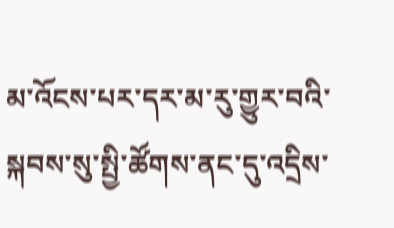མ་འོངས་པར་དར་མ་རུ་གྱུར་བའི་སྐབས་སུ་སྤྱི་ཚོགས་ནང་དུ་འདྲིས་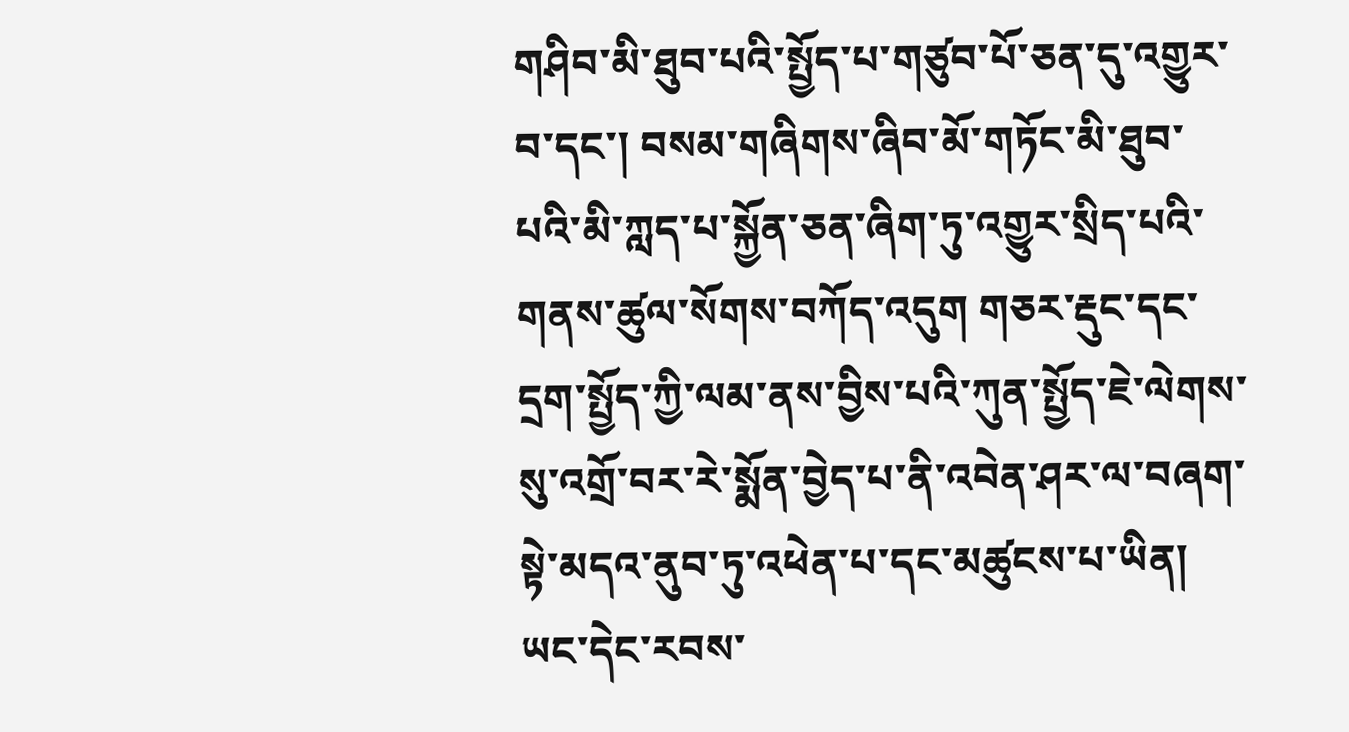གཤིབ་མི་ཐུབ་པའི་སྤྱོད་པ་གཙུབ་པོ་ཅན་དུ་འགྱུར་བ་དང་། བསམ་གཞིགས་ཞིབ་མོ་གཏོང་མི་ཐུབ་པའི་མི་ཀླད་པ་སྐྱོན་ཅན་ཞིག་ཏུ་འགྱུར་སྲིད་པའི་གནས་ཚུལ་སོགས་བཀོད་འདུག གཅར་རྡུང་དང་དྲག་སྤྱོད་ཀྱི་ལམ་ནས་བྱིས་པའི་ཀུན་སྤྱོད་ཇེ་ལེགས་སུ་འགྲོ་བར་རེ་སྨོན་བྱེད་པ་ནི་འབེན་ཤར་ལ་བཞག་སྟེ་མདའ་ནུབ་ཏུ་འཕེན་པ་དང་མཚུངས་པ་ཡིན། ཡང་དེང་རབས་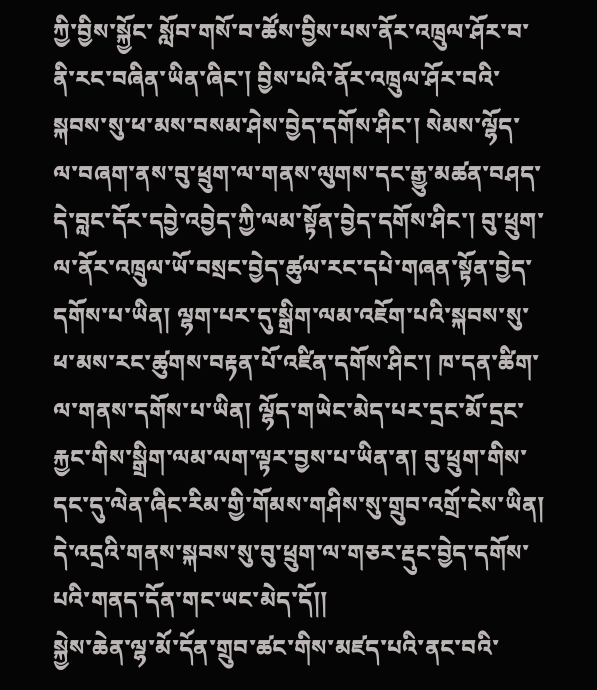ཀྱི་བྱིས་སྐྱོང་ སློབ་གསོ་བ་ཚོས་བྱིས་པས་ནོར་འཁྲུལ་ཤོར་བ་ནི་རང་བཞིན་ཡིན་ཞིང་། བྱིས་པའི་ནོར་འཁྲུལ་ཤོར་བའི་སྐབས་སུ་ཕ་མས་བསམ་ཤེས་བྱེད་དགོས་ཤིང་། སེམས་ལྷོད་ལ་བཞག་ནས་བུ་ཕྲུག་ལ་གནས་ལུགས་དང་རྒྱུ་མཚན་བཤད་དེ་བླང་དོར་དབྱེ་འབྱེད་ཀྱི་ལམ་སྟོན་བྱེད་དགོས་ཤིང་། བུ་ཕྲུག་ལ་ནོར་འཁྲུལ་ཡོ་བསྲང་བྱེད་ཚུལ་རང་དཔེ་གཞན་སྟོན་བྱེད་དགོས་པ་ཡིན། ལྷག་པར་དུ་སྒྲིག་ལམ་འཇོག་པའི་སྐབས་སུ་ཕ་མས་རང་ཚུགས་བརྟན་པོ་འཛིན་དགོས་ཤིང་། ཁ་དན་ཚིག་ལ་གནས་དགོས་པ་ཡིན། ལྷོད་གཡེང་མེད་པར་དྲང་མོ་དྲང་རྐྱང་གིས་སྒྲིག་ལམ་ལག་ལྟར་བྱས་པ་ཡིན་ན། བུ་ཕྲུག་གིས་དང་དུ་ལེན་ཞིང་རིམ་གྱི་གོམས་གཤིས་སུ་གྲུབ་འགྲོ་ངེས་ཡིན། དེ་འདྲའི་གནས་སྐབས་སུ་བུ་ཕྲུག་ལ་གཅར་རྡུང་བྱེད་དགོས་པའི་གནད་དོན་གང་ཡང་མེད་དོ།།
སྐྱེས་ཆེན་ལྷ་མོ་དོན་གྲུབ་ཚང་གིས་མཛད་པའི་ནང་བའི་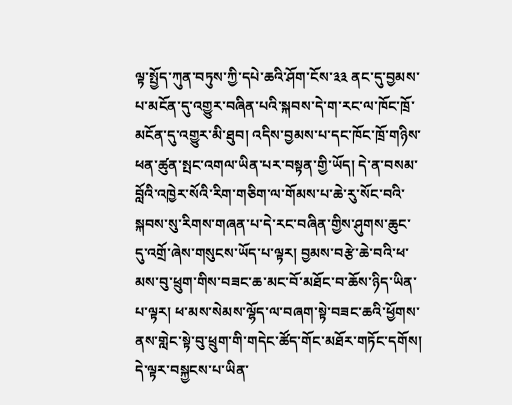ལྟ་སྤྱོད་ཀུན་བཏུས་ཀྱི་དཔེ་ཆའི་ཤོག་ངོས་༣༣ ནང་དུ་བྱམས་པ་མངོན་དུ་འགྱུར་བཞིན་པའི་སྐབས་དེ་ག་རང་ལ་ཁོང་ཁྲོ་མངོན་དུ་འགྱུར་མི་ཐུབ། འདིས་བྱམས་པ་དང་ཁོང་ཁྲོ་གཉིས་ཕན་ཚུན་སྤང་འགལ་ཡིན་པར་བསྟན་གྱི་ཡོད། དེ་ན་བསམ་བློའི་འཁྱེར་སོའི་རིག་གཅིག་ལ་གོམས་པ་ཆེ་རུ་སོང་བའི་སྐབས་སུ་རིགས་གཞན་པ་དེ་རང་བཞིན་གྱིས་ཤུགས་ཆུང་དུ་འགྲོ་ཞེས་གསུངས་ཡོད་པ་ལྟར། བྱམས་བརྩེ་ཆེ་བའི་ཕ་མས་བུ་ཕྲུག་གིས་བཟང་ཆ་མང་བོ་མཐོང་བ་ཆོས་ཉིད་ཡིན་པ་ལྟར། ཕ་མས་སེམས་ལྷོད་ལ་བཞག་སྟེ་བཟང་ཆའི་ཕྱོགས་ནས་གླེང་སྟེ་བུ་ཕྲུག་གི་གདེང་ཚོད་གོང་མཐོར་གཏོང་དགོས། དེ་ལྟར་བསྐྱངས་པ་ཡིན་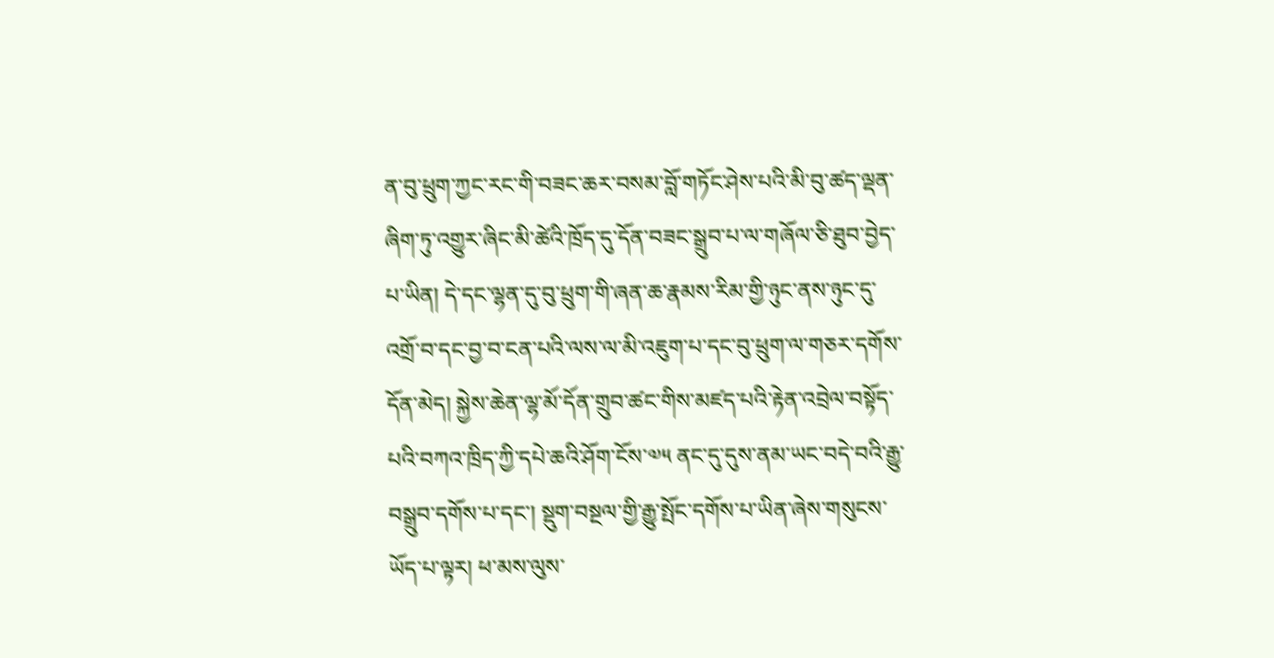ན་བུ་ཕྲུག་ཀྱང་རང་གི་བཟང་ཆར་བསམ་བློ་གཏོང་ཤེས་པའི་མི་བུ་ཚད་ལྡན་ཞིག་ཏུ་འགྱུར་ཞིང་མི་ཚེའི་ཁྲོད་དུ་དོན་བཟང་སྒྲུབ་པ་ལ་གཞོལ་ཅི་ཐུབ་བྱེད་པ་ཡིན། དེ་དང་ལྷན་དུ་བུ་ཕྲུག་གི་ཞན་ཆ་རྣམས་རིམ་གྱི་ཉུང་ནས་ཉུང་དུ་འགྲོ་བ་དང་བྱ་བ་ངན་པའི་ལས་ལ་མི་འཇུག་པ་དང་བུ་ཕྲུག་ལ་གཅར་དགོས་དོན་མེད། སྐྱེས་ཆེན་ལྷ་མོ་དོན་གྲུབ་ཚང་གིས་མཛད་པའི་རྟེན་འབྲེལ་བསྟོད་པའི་བཀའ་ཁྲིད་ཀྱི་དཔེ་ཆའི་ཤོག་ངོས་༧༥ ནང་དུ་དུས་ནམ་ཡང་བདེ་བའི་རྒྱུ་བསྒྲུབ་དགོས་པ་དང་། སྡུག་བསྔལ་གྱི་རྒྱུ་སྤོང་དགོས་པ་ཡིན་ཞེས་གསུངས་ཡོད་པ་ལྟར། ཕ་མས་ལུས་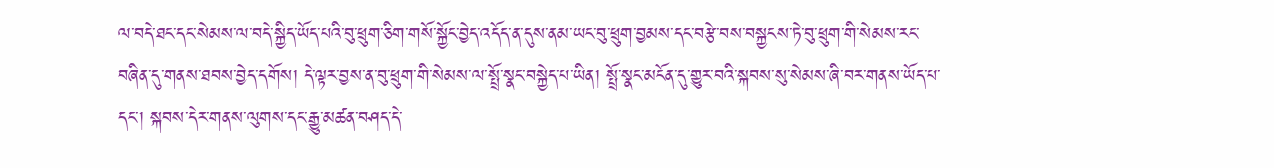ལ་བདེ་ཐང་དང་སེམས་ལ་བདེ་སྐྱིད་ཡོད་པའི་བུ་ཕྲུག་ཅིག་གསོ་སྐྱོང་བྱེད་འདོད་ན་དུས་ནམ་ཡང་བུ་ཕྲུག་བྱམས་དང་བརྩེ་བས་བསྐྱངས་ཏེ་བུ་ཕྲུག་གི་སེམས་རང་བཞིན་དུ་གནས་ཐབས་བྱེད་དགོས། དེ་ལྟར་བྱས་ན་བུ་ཕྲུག་གི་སེམས་ལ་སྤྲོ་སྣང་བསྐྱེད་པ་ཡིན། སྤྲོ་སྣང་མངོན་དུ་གྱུར་བའི་སྐབས་སུ་སེམས་ཞི་བར་གནས་ཡོད་པ་དང་། སྐབས་དེར་གནས་ལུགས་དང་རྒྱུ་མཚན་བཤད་དེ་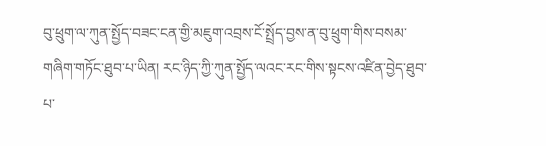བུ་ཕྲུག་ལ་ཀུན་སྤྱོད་བཟང་ངན་གྱི་མཇུག་འབྲས་ངོ་སྤྲོད་བྱས་ན་བུ་ཕྲུག་གིས་བསམ་གཞིག་གཏོང་ཐུབ་པ་ཡིན། རང་ཉིད་ཀྱི་ཀུན་སྤྱོད་ལའང་རང་གིས་སྟངས་འཛིན་བྱེད་ཐུབ་པ་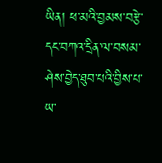ཡིན། ཕ་མའི་བྱམས་བརྩེ་དང་བཀའ་དྲིན་ལ་བསམ་ཤེས་བྱེད་ཐུབ་པའི་བྱིས་པ་ཡ་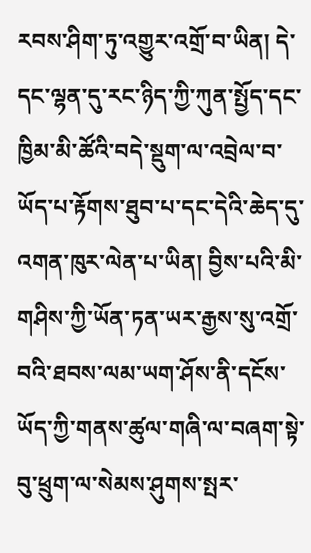རབས་ཤིག་ཏུ་འགྱུར་འགྲོ་བ་ཡིན། དེ་དང་ལྷན་དུ་རང་ཉིད་ཀྱི་ཀུན་སྤྱོད་དང་ཁྱིམ་མི་ཚོའི་བདེ་སྡུག་ལ་འབྲེལ་བ་ཡོད་པ་རྟོགས་ཐུབ་པ་དང་དེའི་ཆེད་དུ་འགན་ཁུར་ལེན་པ་ཡིན། བྱིས་པའི་མི་གཤིས་ཀྱི་ཡོན་ཏན་ཡར་རྒྱས་སུ་འགྲོ་བའི་ཐབས་ལམ་ཡག་ཤོས་ནི་དངོས་ཡོད་ཀྱི་གནས་ཚུལ་གཞི་ལ་བཞག་སྟེ་བུ་ཕྲུག་ལ་སེམས་ཤུགས་སྤར་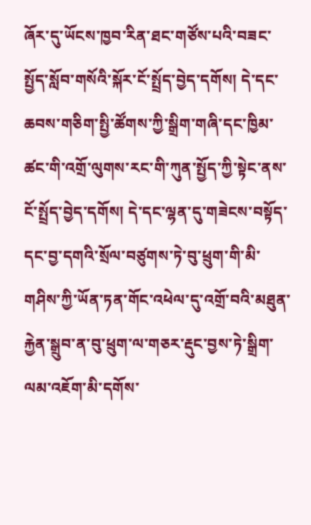ཞོར་དུ་ཡོངས་ཁྱབ་རིན་ཐང་གཙོས་པའི་བཟང་སྤྱོད་སློབ་གསོའི་སྐོར་ངོ་སྤྲོད་བྱེད་དགོས། དེ་དང་ཆབས་གཅིག་སྤྱི་ཚོགས་ཀྱི་སྒྲིག་གཞི་དང་ཁྱིམ་ཚང་གི་འགྲོ་ལུགས་རང་གི་ཀུན་སྤྱོད་ཀྱི་སྟེང་ནས་ངོ་སྤྲོད་བྱེད་དགོས། དེ་དང་ལྷན་དུ་གཟེངས་བསྟོད་དང་བྱ་དགའི་སྲོལ་བཙུགས་ཏེ་བུ་ཕྲུག་གི་མི་གཤིས་ཀྱི་ཡོན་ཏན་གོང་འཕེལ་དུ་འགྲོ་བའི་མཐུན་རྐྱེན་སྒྲུབ་ན་བུ་ཕྲུག་ལ་གཅར་རྡུང་བྱས་ཏེ་སྒྲིག་ལམ་འཇོག་མི་དགོས་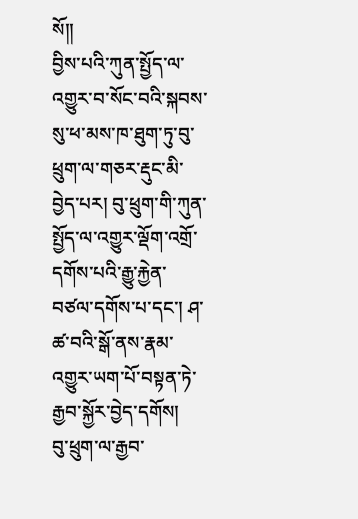སོ།།
བྱིས་པའི་ཀུན་སྤྱོད་ལ་འགྱུར་བ་སོང་བའི་སྐབས་སུ་ཕ་མས་ཁ་ཐུག་ཏུ་བུ་ཕྲུག་ལ་གཅར་རྡུང་མི་བྱེད་པར། བུ་ཕྲུག་གི་ཀུན་སྤྱོད་ལ་འགྱུར་ལྡོག་འགྲོ་དགོས་པའི་རྒྱུ་རྐྱེན་བཙལ་དགོས་པ་དང་། ཤ་ཚ་བའི་སྒོ་ནས་རྣམ་འགྱུར་ཡག་པོ་བསྟན་ཏེ་རྒྱབ་སྐྱོར་བྱེད་དགོས།
བུ་ཕྲུག་ལ་རྒྱབ་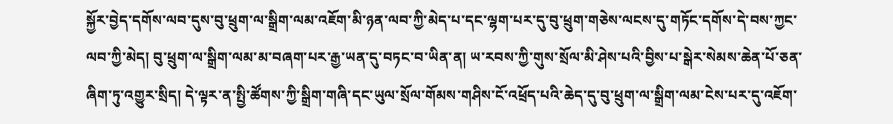སྐྱོར་བྱེད་དགོས་ལབ་དུས་བུ་ཕྲུག་ལ་སྒྲིག་ལམ་འཇོག་མི་ཉན་ལབ་ཀྱི་མེད་པ་དང་ལྷག་པར་དུ་བུ་ཕྲུག་གཅེས་ལངས་དུ་གཏོང་དགོས་དེ་བས་ཀྱང་ལབ་ཀྱི་མེད། བུ་ཕྲུག་ལ་སྒྲིག་ལམ་མ་བཞག་པར་རྒྱ་ཡན་དུ་བཏང་བ་ཡིན་ན། ཡ་རབས་ཀྱི་གུས་སྲོལ་མི་ཤེས་པའི་བྱིས་པ་སྒེར་སེམས་ཆེན་པོ་ཅན་ཞིག་ཏུ་འགྱུར་སྲིད། དེ་ལྟར་ན་སྤྱི་ཚོགས་ཀྱི་སྒྲིག་གཞི་དང་ཡུལ་སྲོལ་གོམས་གཤིས་ངོ་འཕྲོད་པའི་ཆེད་དུ་བུ་ཕྲུག་ལ་སྒྲིག་ལམ་ངེས་པར་དུ་འཇོག་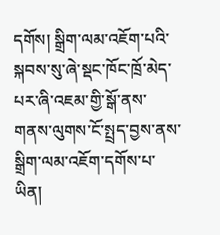དགོས། སྒྲིག་ལམ་འཇོག་པའི་སྐབས་སུ་ཞེ་སྡང་ཁོང་ཁྲོ་མེད་པར་ཞི་འཇམ་གྱི་སྒོ་ནས་གནས་ལུགས་ངོ་སྤྲད་བྱས་ནས་སྒྲིག་ལམ་འཇོག་དགོས་པ་ཡིན།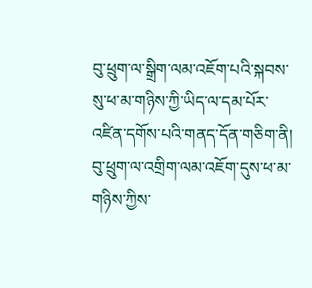བུ་ཕྲུག་ལ་སྒྲིག་ལམ་འཇོག་པའི་སྐབས་སུ་ཕ་མ་གཉིས་ཀྱི་ཡིད་ལ་དམ་པོར་འཛིན་དགོས་པའི་གནད་དོན་གཅིག་ནི། བུ་ཕྲུག་ལ་འགྲིག་ལམ་འཇོག་དུས་ཕ་མ་གཉིས་ཀྱིས་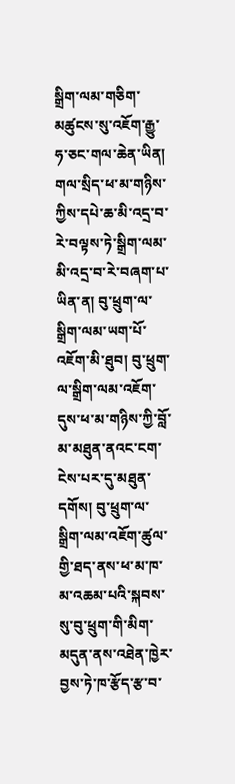སྒྲིག་ལམ་གཅིག་མཚུངས་སུ་འཇོག་རྒྱུ་ཧ་ཅང་གལ་ཆེན་ཡིན། གལ་སྲིད་ཕ་མ་གཉིས་ཀྱིས་དཔེ་ཆ་མི་འདྲ་བ་རེ་བལྟས་ཏེ་སྒྲིག་ལམ་མི་འདྲ་བ་རེ་བཞག་པ་ཡིན་ན། བུ་ཕྲུག་ལ་སྒྲིག་ལམ་ཡག་པོ་འཇོག་མི་ཐུབ། བུ་ཕྲུག་ལ་སྒྲིག་ལམ་འཇོག་དུས་ཕ་མ་གཉིས་ཀྱི་བློ་མ་མཐུན་ནའང་ངག་ངེས་པར་དུ་མཐུན་དགོས། བུ་ཕྲུག་ལ་སྒྲིག་ལམ་འཇོག་ཚུལ་གྱི་ཐད་ནས་ཕ་མ་ཁ་མ་འཆམ་པའི་སྐབས་སུ་བུ་ཕྲུག་གི་མིག་མདུན་ནས་འཐེན་ཁྱེར་བྱས་ཏེ་ཁ་རྩོད་རྩ་བ་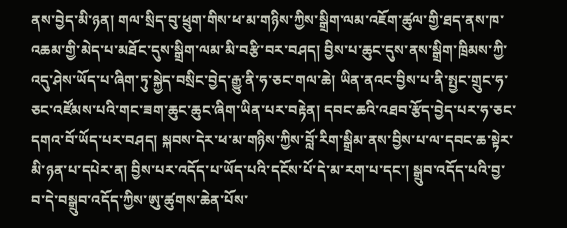ནས་བྱེད་མི་ཉན། གལ་སྲིད་བུ་ཕྲུག་གིས་ཕ་མ་གཉིས་ཀྱིས་སྒྲིག་ལམ་འཇོག་ཚུལ་གྱི་ཐད་ནས་ཁ་འཆམ་གྱི་མེད་པ་མཐོང་དུས་སྒྲིག་ལམ་མི་བརྩི་བར་བཤད། བྱིས་པ་ཆུང་དུས་ནས་སྒྲིག་ཁྲིམས་ཀྱི་འདུ་ཤེས་ཡོད་པ་ཞིག་ཏུ་སྐྱེད་བསྲིང་བྱེད་རྒྱུ་ནི་ཧ་ཅང་གལ་ཆེ། ཡིན་ནའང་བྱིས་པ་ནི་སྤྱང་གྲུང་ཧ་ཅང་འཛོམས་པའི་གང་ཟག་ཆུང་ཆུང་ཞིག་ཡིན་པར་བརྟེན། དབང་ཆའི་འཐབ་རྩོད་བྱེད་པར་ཧ་ཅང་དགའ་བོ་ཡོད་པར་བཤད། སྐབས་དེར་ཕ་མ་གཉིས་ཀྱིས་བློ་རིག་སྒྲིམ་ནས་བྱིས་པ་ལ་དབང་ཆ་སྟེར་མི་ཉན་པ་དཔེར་ན། བྱིས་པར་འདོད་པ་ཡོད་པའི་དངོས་པོ་དེ་མ་རག་པ་དང་། སྒྲུབ་འདོད་པའི་བྱ་བ་དེ་བསྒྲུབ་འདོད་ཀྱིས་ཨུ་ཚུགས་ཆེན་པོས་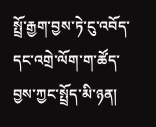སྤྲོ་རྒྱག་བྱས་ཏེ་ངུ་འབོད་དང་འགྲེ་ལོག་ག་ཚོད་བྱས་ཀྱང་སྤྲོད་མི་ཉན།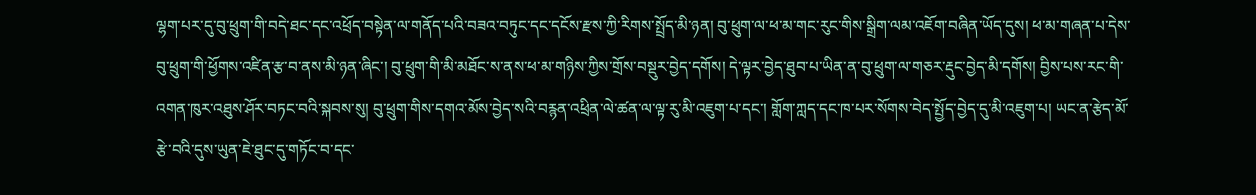ལྷག་པར་དུ་བུ་ཕྲུག་གི་བདེ་ཐང་དང་འཕྲོད་བསྟེན་ལ་གནོད་པའི་བཟའ་བཏུང་དང་དངོས་རྫས་ཀྱི་རིགས་སྤྲོད་མི་ཉན། བུ་ཕྲུག་ལ་ཕ་མ་གང་རུང་གིས་སྒྲིག་ལམ་འཇོག་བཞིན་ཡོད་དུས། ཕ་མ་གཞན་པ་དེས་བུ་ཕྲུག་གི་ཕྱོགས་འཛིན་རྩ་བ་ནས་མི་ཉན་ཞིང་། བུ་ཕྲུག་གི་མི་མཐོང་ས་ནས་ཕ་མ་གཉིས་ཀྱིས་གྲོས་བསྡུར་བྱེད་དགོས། དེ་ལྟར་བྱེད་ཐུབ་པ་ཡིན་ན་བུ་ཕྲུག་ལ་གཅར་རྡུང་བྱེད་མི་དགོས། བྱིས་པས་རང་གི་འགན་ཁུར་འཐུས་ཤོར་བཏང་བའི་སྐབས་སུ། བུ་ཕྲུག་གིས་དགའ་མོས་བྱེད་སའི་བརྙན་འཕྲིན་ལེ་ཚན་ལ་ལྟ་རུ་མི་འཇུག་པ་དང་། གློག་ཀླད་དང་ཁ་པར་སོགས་བེད་སྤྱོད་བྱེད་དུ་མི་འཇུག་པ། ཡང་ན་རྩེད་མོ་རྩེ་བའི་དུས་ཡུན་ཇེ་ཐུང་དུ་གཏོང་བ་དང་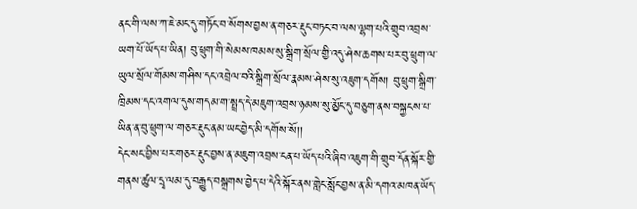ནང་གི་ལས་ཀ་ཇེ་མང་དུ་གཏོང་བ་སོགས་བྱས་ན་གཅར་རྡུང་བཏང་བ་ལས་ལྷག་པའི་གྲུབ་འབྲས་ཡག་པོ་ཡོད་པ་ཡིན། བུ་ཕྲུག་གི་སེམས་ཁམས་སུ་སྒྲིག་སྲོལ་གྱི་འདུ་ཤེས་ཆགས་པར་བུ་ཕྲུག་ལ་ཡུལ་སྲོལ་གོམས་གཤིས་དང་འབྲེལ་བའི་སྒྲིག་སྲོལ་རྣམས་ཤེས་སུ་འཇུག་དགོས། བུ་ཕྲུག་སྒྲིག་ཁྲིམས་དང་འགལ་དུས་གདམ་ག་སྤྲད་དེ་མཇུག་འབྲས་ཉམས་སུ་མྱོང་དུ་བཅུག་ནས་བསྐྱངས་པ་ཡིན་ན་བུ་ཕྲུག་ལ་གཅར་རྡུང་ནམ་ཡང་བྱེད་མི་དགོས་སོ།།
དེང་སང་བྱིས་པར་གཅར་རྡུང་བྱས་ན་མཇུག་འབྲས་ངན་པ་ཡོད་པའི་ཞིབ་འཇུག་གི་གྲུབ་དོན་སྐོར་གྱི་གནས་ཚུལ་དྲྭ་ལམ་དུ་བརྒྱུད་བསྒྲགས་བྱེད་པ་དེའི་སྐོར་ནས་གླེང་སློང་བྱས་ན་མི་དགའ་མཁན་ཡོད་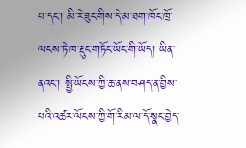པ་དང་། མི་རེ་ཟུང་གིས་དེ་མ་ཐག་ཁོང་ཁྲོ་ལངས་ཏེ་ཁ་རྡུང་གཏོང་ཡོང་གི་ཡོད། ཡིན་ནའང་། སྤྱི་ཡོངས་ཀྱི་ཆ་ནས་བཤད་ན་བྱིས་པའི་འཚར་ལོངས་ཀྱི་གོ་རིམ་ལ་དོ་སྣང་བྱེད་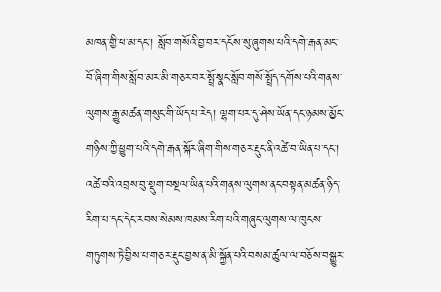མཁན་གྱི་ཕ་མ་དང་། སློབ་གསོའི་བྱ་བར་དངོས་སུ་ཞུགས་པའི་དགེ་རྒན་མང་བོ་ཞིག་གིས་སློབ་མར་མི་གཅར་བར་སྤྲོ་སྣང་སློབ་གསོ་སྤྲོད་དགོས་པའི་གནས་ལུགས་རྒྱུ་མཚན་གསུང་གི་ཡོད་པ་རེད། ལྷག་པར་དུ་ཤེས་ཡོན་དང་ཉམས་མྱོང་གཉིས་ཀྱི་ཕྱུག་པའི་དགེ་རྒན་སྐོར་ཞིག་གིས་གཅར་རྡུང་ནི་འཚེ་བ་ཡིན་པ་དང་། འཚེ་བའི་འབྲས་བུ་སྡུག་བསྔལ་ཡིན་པའི་གནས་ལུགས་ནང་བསྟན་མཚན་ཉིད་རིག་པ་དང་དེང་རབས་སེམས་ཁམས་རིག་པའི་གཞུང་ལུགས་ལ་ཁུངས་གཏུགས་ཏེ་བྱིས་པ་གཅར་རྡུང་བྱས་ན་མི་སྐྱོན་པའི་བསམ་ཚུལ་ལ་བཅོས་བསྒྱུར་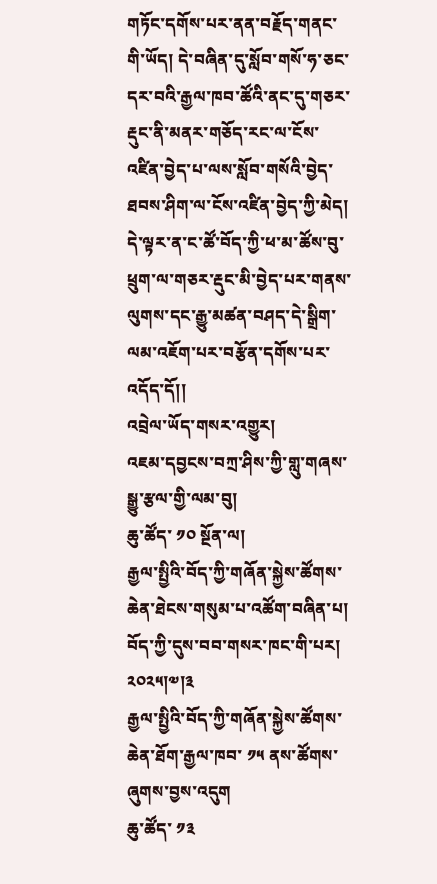གཏོང་དགོས་པར་ནན་བརྗོད་གནང་གི་ཡོད། དེ་བཞིན་དུ་སློབ་གསོ་ཧ་ཅང་དར་བའི་རྒྱལ་ཁབ་ཚོའི་ནང་དུ་གཅར་རྡུང་ནི་མནར་གཅོད་རང་ལ་ངོས་འཛིན་བྱེད་པ་ལས་སློབ་གསོའི་བྱེད་ཐབས་ཤིག་ལ་ངོས་འཛིན་བྱེད་ཀྱི་མེད། དེ་ལྟར་ན་ང་ཚོ་བོད་ཀྱི་ཕ་མ་ཚོས་བུ་ཕྲུག་ལ་གཅར་རྡུང་མི་བྱེད་པར་གནས་ལུགས་དང་རྒྱུ་མཚན་བཤད་དེ་སྒྲིག་ལམ་འཇོག་པར་བརྩོན་དགོས་པར་འདོད་དོ།།
འབྲེལ་ཡོད་གསར་འགྱུར།
འཇམ་དབྱངས་བཀྲ་ཤིས་ཀྱི་གླུ་གཞས་སྒྱུ་རྩལ་གྱི་ལམ་བུ།
ཆུ་ཚོད་ ༡༠ སྔོན་ལ།
རྒྱལ་སྤྱིའི་བོད་ཀྱི་གཞོན་སྐྱེས་ཚོགས་ཆེན་ཐེངས་གསུམ་པ་འཚོག་བཞིན་པ། བོད་ཀྱི་དུས་བབ་གསར་ཁང་གི་པར། ༢༠༢༥།༧།༣
རྒྱལ་སྤྱིའི་བོད་ཀྱི་གཞོན་སྐྱེས་ཚོགས་ཆེན་ཐོག་རྒྱལ་ཁབ་ ༡༥ ནས་ཚོགས་ཞུགས་བྱས་འདུག
ཆུ་ཚོད་ ༡༣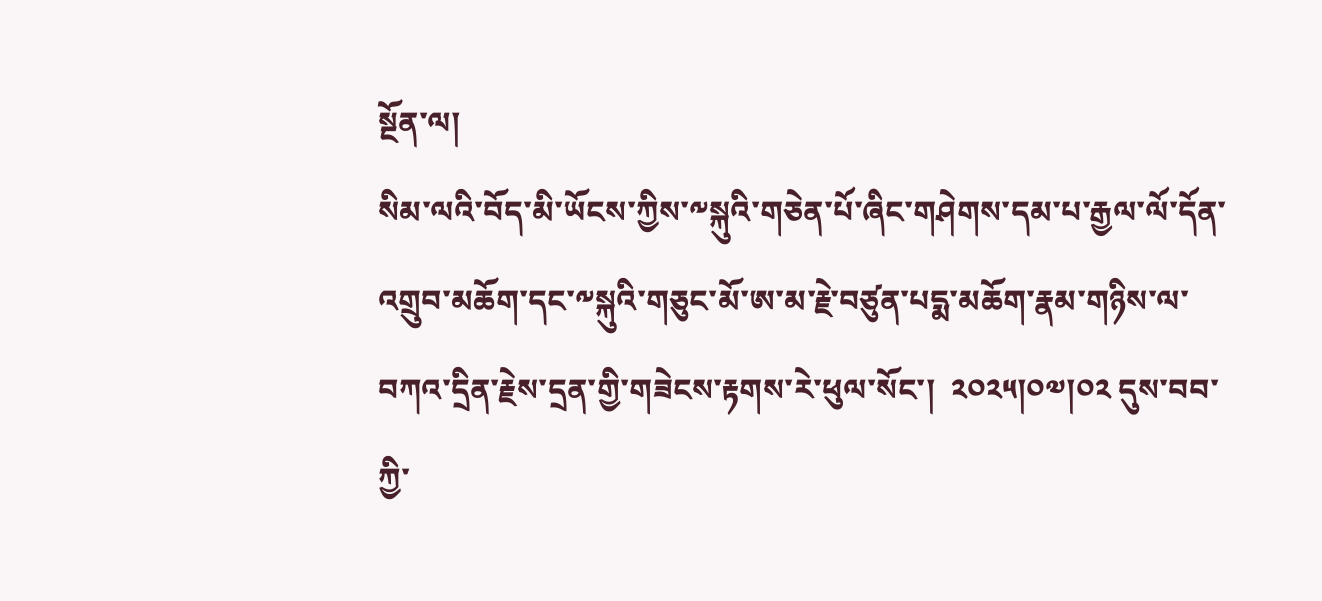སྔོན་ལ།
སིམ་ལའི་བོད་མི་ཡོངས་ཀྱིས་༸སྐུའི་གཅེན་པོ་ཞིང་གཤེགས་དམ་པ་རྒྱལ་ལོ་དོན་འགྲུབ་མཆོག་དང་༸སྐུའི་གཅུང་མོ་ཨ་མ་རྗེ་བཙུན་པདྨ་མཆོག་རྣམ་གཉིས་ལ་བཀའ་དྲིན་རྗེས་དྲན་གྱི་གཟེངས་རྟགས་རེ་ཕུལ་སོང་།  ༢༠༢༥།༠༧།༠༢ དུས་བབ་ཀྱི་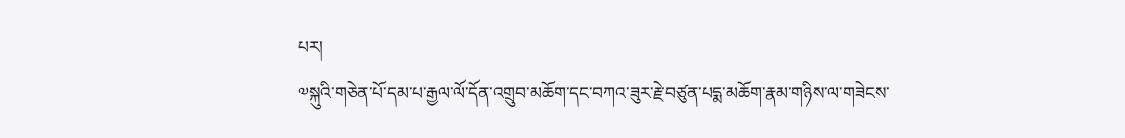པར།
༧སྐུའི་གཅེན་པོ་དམ་པ་རྒྱལ་ལོ་དོན་འགྲུབ་མཆོག་དང་བཀའ་ཟུར་རྗེ་བཙུན་པདྨ་མཆོག་རྣམ་གཉིས་ལ་གཟེངས་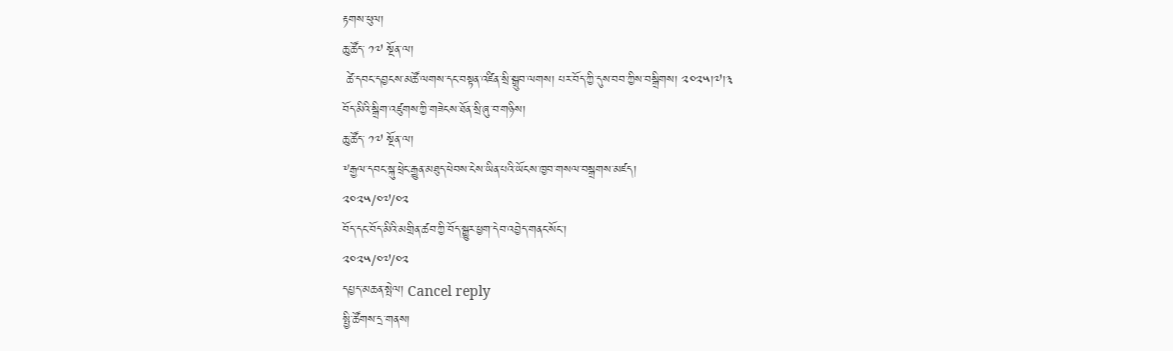རྟགས་ཕུལ།
ཆུ་ཚོད་ ༡༧ སྔོན་ལ།
 ཚེ་དབང་དབྱངས་མཚོ་ལགས་དང་བསྟན་འཛིན་སྲི་སྒྲུབ་ལགས། པར་བོད་ཀྱི་དུས་བབ་ཀྱིས་བསྒྲིགས། ༢༠༢༥།༧།༣
བོད་མིའི་སྒྲིག་འཛུགས་ཀྱི་གཟེངས་ཐོན་སྲི་ཞུ་བ་གཉིས།
ཆུ་ཚོད་ ༡༧ སྔོན་ལ།
༸རྒྱལ་དབང་སྐུ་ཕྲེང་རྒྱུན་མཐུད་ཕེབས་ངེས་ཡིན་པའི་ཡོངས་ཁྱབ་གསལ་བསྒྲགས་མཛད།
༢༠༢༥/༠༧/༠༢
བོད་དང་བོད་མིའི་མགྲིན་ཚབ་ཀྱི་བོད་སྒྱུར་ཕྱག་དེབ་འབྱེད་གནང་སོང་།
༢༠༢༥/༠༧/༠༢
དཔྱད་མཆན་སྤེལ། Cancel reply
སྤྱི་ཚོགས་དྲ་གནས།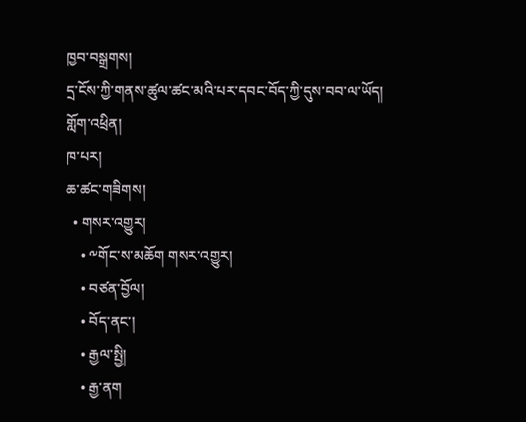ཁྱབ་བསྒྲགས།
དྲ་ངོས་ཀྱི་གནས་ཚུལ་ཚང་མའི་པར་དབང་བོད་ཀྱི་དུས་བབ་ལ་ཡོད།
གློག་འཕྲིན།
ཁ་པར།
ཆ་ཚང་གཟིགས།
  • གསར་འགྱུར།
    • ༸གོང་ས་མཆོག གསར་འགྱུར།
    • བཙན་བྱོལ།
    • བོད་ནང་།
    • རྒྱལ་སྤྱི།
    • རྒྱ་ནག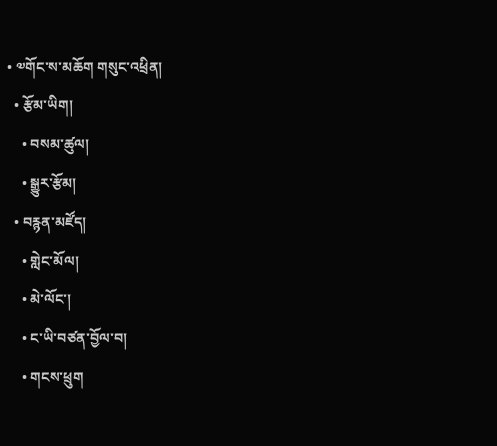• ༧གོང་ས་མཆོག གསུང་འཕྲིན།
  • རྩོམ་ཡིག།
    • བསམ་ཚུལ།
    • སྒྱུར་རྩོམ།
  • བརྙན་མཛོད།
    • གླེང་མོལ།
    • མེ་ལོང་།
    • ང་ཡི་བཙན་བྱོལ་བ།
    • གངས་ཕྲུག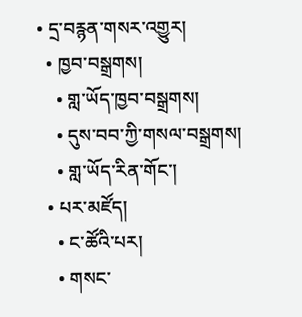• དྲ་བརྙན་གསར་འགྱུར།
  • ཁྱབ་བསྒྲགས།
    • གླ་ཡོད་ཁྱབ་བསྒྲགས།
    • དུས་བབ་ཀྱི་གསལ་བསྒྲགས།
    • གླ་ཡོད་རིན་གོང་།
  • པར་མཛོད།
    • ང་ཚོའི་པར།
    • གསང་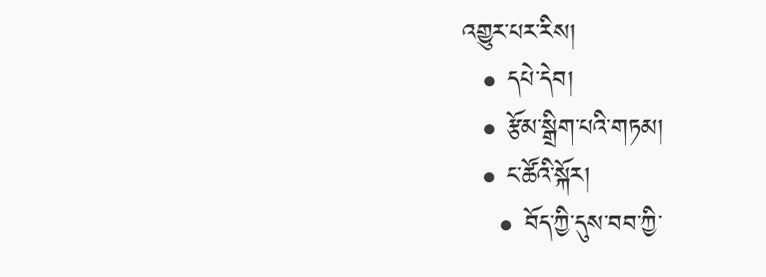འགྱུར་པར་རིས།
  • དཔེ་དེབ།
  • རྩོམ་སྒྲིག་པའི་གཏམ།
  • ང་ཚོའི་སྐོར།
    • བོད་ཀྱི་དུས་བབ་ཀྱི་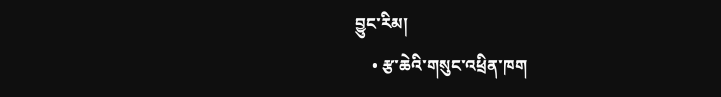བྱུང་རིམ།
    • རྩ་ཆེའི་གསུང་འཕྲིན་ཁག